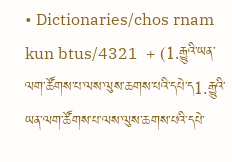• Dictionaries/chos rnam kun btus/4321  + (1.རྒྱུའི་ཡན་ལག་ཚོགས་པ་ལས་ལུས་ཆགས་པའི་དཔེ་ད1.རྒྱུའི་ཡན་ལག་ཚོགས་པ་ལས་ལུས་ཆགས་པའི་དཔེ་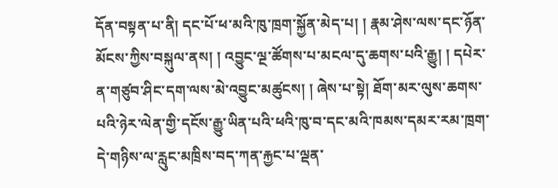དོན་བསྟན་པ་ནི། དང་པོ་ཕ་མའི་ཁུ་ཁྲག་སྐྱོན་མེད་པ། ། རྣམ་ཤེས་ལས་དང་ཉོན་མོངས་ཀྱིས་བསྐུལ་ནས། ། འབྱུང་ལྔ་ཚོགས་པ་མངལ་དུ་ཆགས་པའི་རྒྱུ། ། དཔེར་ན་གཙུབ་ཤིང་དག་ལས་མེ་འབྱུང་མཚུངས། ། ཞེས་པ་སྟེ། ཐོག་མར་ལུས་ཆགས་པའི་ཉེར་ལེན་གྱི་དངོས་རྒྱུ་ཡིན་པའི་ཕའི་ཁུ་བ་དང་མའི་ཁམས་དམར་རམ་ཁྲག་དེ་གཉིས་ལ་རླུང་མཁྲིས་བད་ཀན་རྐྱང་པ་ལྡན་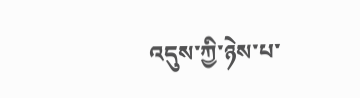འདུས་ཀྱི་ཉེས་པ་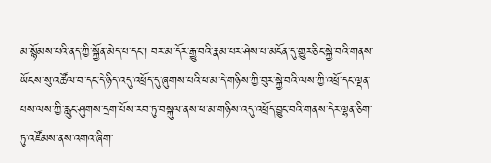མ་སྙོམས་པའི་ནད་ཀྱི་སྐྱོན་མེད་པ་དང་། བར་མ་དོར་རྒྱུ་བའི་རྣམ་པར་ཤེས་པ་མངོན་དུ་གྱུར་ཅིང་སྐྱེ་བའི་གནས་ཡོངས་སུ་འཚོལ་བ་དང་དེ་ཉིད་འདུ་འཕྲོད་དུ་ཞུགས་པའི་ཕ་མ་དེ་གཉིས་ཀྱི་བུར་སྐྱེ་བའི་ལས་ཀྱི་འཕྲོ་དང་ལྡན་པས་ལས་ཀྱི་རླུང་ཤུགས་དྲག་པོས་རབ་ཏུ་བསྐུལ་ནས་ཕ་མ་གཉིས་འདུ་འཕྲོད་བྱུང་བའི་གནས་དེར་ལྷན་ཅིག་ཏུ་འཛོམས་ནས་འགའ་ཞིག་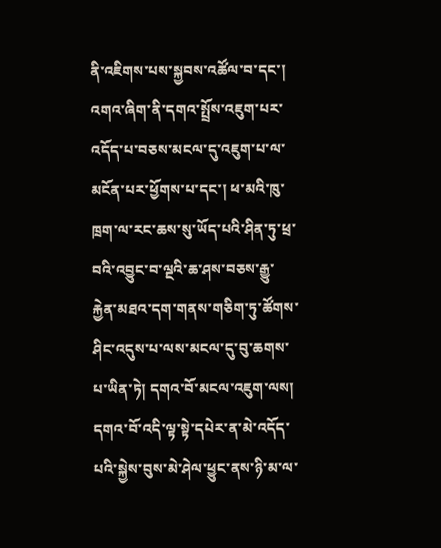ནི་འཇིགས་པས་སྐྱབས་འཚོལ་བ་དང་། འགའ་ཞིག་ནི་དགའ་སྤྲོས་འཇུག་པར་འདོད་པ་བཅས་མངལ་དུ་འཇུག་པ་ལ་མངོན་པར་ཕྱོགས་པ་དང་། ཕ་མའི་ཁུ་ཁྲག་ལ་རང་ཆས་སུ་ཡོད་པའི་ཤིན་ཏུ་ཕྲ་བའི་འབྱུང་བ་ལྔའི་ཆ་ཤས་བཅས་རྒྱུ་རྐྱེན་མཐའ་དག་གནས་གཅིག་ཏུ་ཚོགས་ཤིང་འདུས་པ་ལས་མངལ་དུ་བུ་ཆགས་པ་ཡིན་ཏེ། དགའ་བོ་མངལ་འཇུག་ལས། དགའ་བོ་འདི་ལྟ་སྟེ་དཔེར་ན་མེ་འདོད་པའི་སྐྱེས་བུས་མེ་ཤེལ་ཕྱུང་ནས་ཉི་མ་ལ་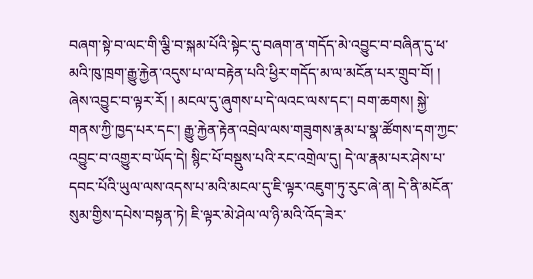བཞག་སྟེ་བ་ལང་གི་ལྕི་བ་སྐམ་པོའི་སྟེང་དུ་བཞག་ན་གདོད་མེ་འབྱུང་བ་བཞིན་དུ་ཕ་མའི་ཁུ་ཁྲག་རྒྱུ་རྐྱེན་འདུས་པ་ལ་བརྟེན་པའི་ཕྱིར་གདོད་མ་ལ་མངོན་པར་གྲུབ་བོ། ། ཞེས་འབྱུང་བ་ལྟར་རོ། ། མངལ་དུ་ཞུགས་པ་དེ་ལའང་ལས་དང་། བག་ཆགས། སྐྱེ་གནས་ཀྱི་ཁྱད་པར་དང་། རྒྱུ་རྐྱེན་རྟེན་འབྲེལ་ལས་གཟུགས་རྣམ་པ་སྣ་ཚོགས་དག་ཀྱང་འབྱུང་བ་འགྱུར་བ་ཡོད་དེ། སྙིང་པོ་བསྡུས་པའི་རང་འགྲེལ་དུ། དེ་ལ་རྣམ་པར་ཤེས་པ་དབང་པོའི་ཡུལ་ལས་འདས་པ་མའི་མངལ་དུ་ཇི་ལྟར་འཇུག་ཏུ་རུང་ཞེ་ན། དེ་ནི་མངོན་སུམ་གྱིས་དཔེས་བསྟན་ཏེ། ཇི་ལྟར་མེ་ཤེལ་ལ་ཉི་མའི་འོད་ཟེར་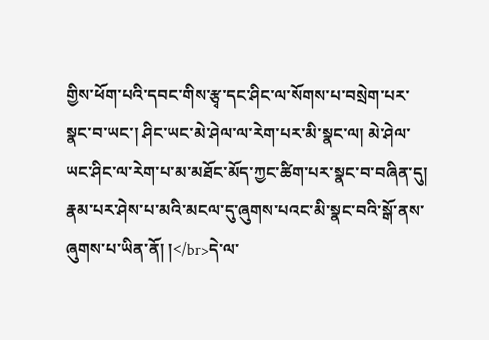གྱིས་ཕོག་པའི་དབང་གིས་རྩྭ་དང་ཤིང་ལ་སོགས་པ་བསྲེག་པར་སྣང་བ་ཡང་། ཤིང་ཡང་མེ་ཤེལ་ལ་རེག་པར་མི་སྣང་ལ། མེ་ཤེལ་ཡང་ཤིང་ལ་རེག་པ་མ་མཐོང་མོད་ཀྱང་ཚིག་པར་སྣང་བ་བཞིན་དུ། རྣམ་པར་ཤེས་པ་མའི་མངལ་དུ་ཞུགས་པའང་མི་སྣང་བའི་སྒོ་ནས་ཞུགས་པ་ཡིན་ནོ། །</br>དེ་ལ་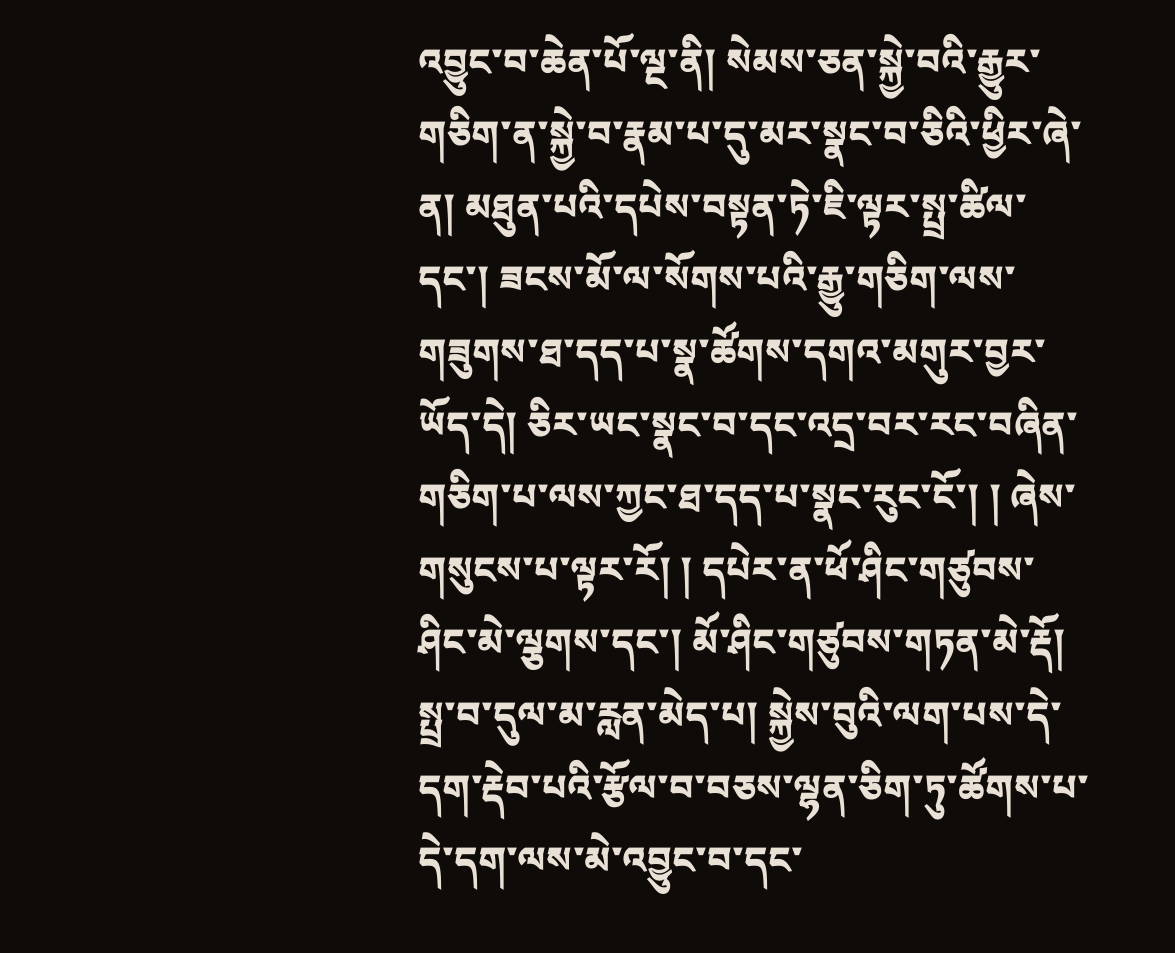འབྱུང་བ་ཆེན་པོ་ལྔ་ནི། སེམས་ཅན་སྐྱེ་བའི་རྒྱུར་གཅིག་ན་སྐྱེ་བ་རྣམ་པ་དུ་མར་སྣང་བ་ཅིའི་ཕྱིར་ཞེ་ན། མཐུན་པའི་དཔེས་བསྟན་ཏེ་ཇི་ལྟར་སྤྲ་ཚིལ་དང་། ཟངས་མོ་ལ་སོགས་པའི་རྒྱུ་གཅིག་ལས་གཟུགས་ཐ་དད་པ་སྣ་ཚོགས་དགའ་མགུར་བྱར་ཡོད་དེ། ཅིར་ཡང་སྣང་བ་དང་འདྲ་བར་རང་བཞིན་གཅིག་པ་ལས་ཀྱང་ཐ་དད་པ་སྣང་རུང་ངོ་། ། ཞེས་གསུངས་པ་ལྟར་རོ། ། དཔེར་ན་ཕོ་ཤིང་གཙུབས་ཤིང་མེ་ལྕགས་དང་། མོ་ཤིང་གཙུབས་གཏན་མེ་རྡོ། སྤྲ་བ་དུལ་མ་རླན་མེད་པ། སྐྱེས་བུའི་ལག་པས་དེ་དག་རྡེབ་པའི་རྩོལ་བ་བཅས་ལྷན་ཅིག་ཏུ་ཚོགས་པ་དེ་དག་ལས་མེ་འབྱུང་བ་དང་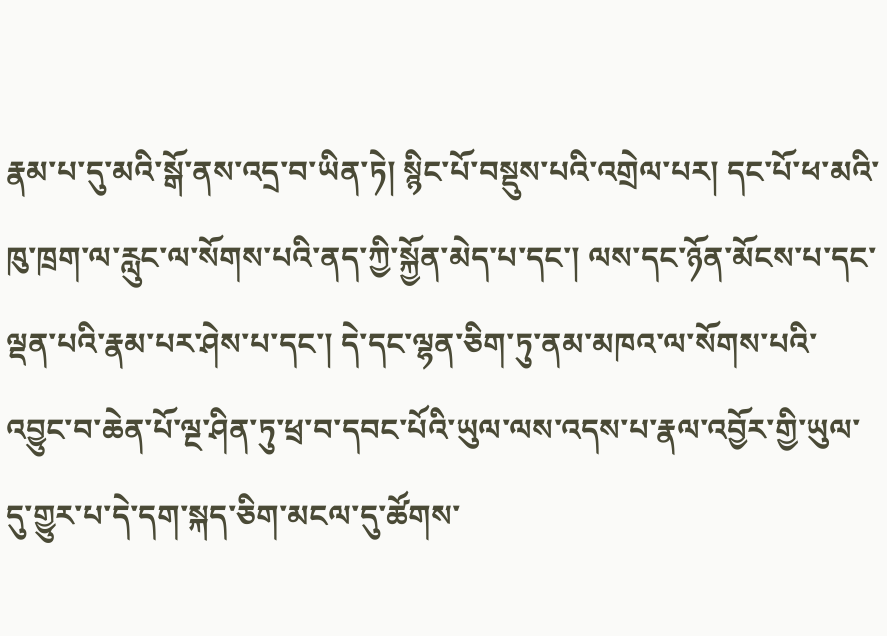རྣམ་པ་དུ་མའི་སྒོ་ནས་འདྲ་བ་ཡིན་ཏེ། སྙིང་པོ་བསྡུས་པའི་འགྲེལ་པར། དང་པོ་ཕ་མའི་ཁུ་ཁྲག་ལ་རླུང་ལ་སོགས་པའི་ནད་ཀྱི་སྐྱོན་མེད་པ་དང་། ལས་དང་ཉོན་མོངས་པ་དང་ལྡན་པའི་རྣམ་པར་ཤེས་པ་དང་། དེ་དང་ལྷན་ཅིག་ཏུ་ནམ་མཁའ་ལ་སོགས་པའི་འབྱུང་བ་ཆེན་པོ་ལྔ་ཤིན་ཏུ་ཕྲ་བ་དབང་པོའི་ཡུལ་ལས་འདས་པ་རྣལ་འབྱོར་གྱི་ཡུལ་དུ་གྱུར་པ་དེ་དག་སྐད་ཅིག་མངལ་དུ་ཚོགས་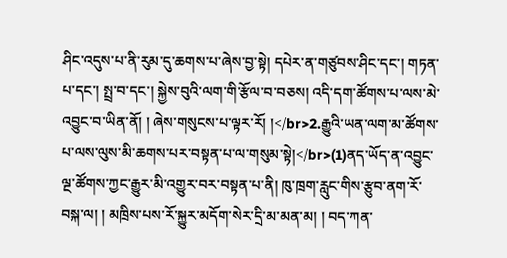ཤིང་འདུས་པ་ནི་རུམ་དུ་ཆགས་པ་ཞེས་བྱ་སྟེ། དཔེར་ན་གཙུབས་ཤིང་དང་། གཏན་པ་དང་། སྤྲ་བ་དང་། སྐྱེས་བུའི་ལག་གི་རྩོལ་བ་བཅས། འདི་དག་ཚོགས་པ་ལས་མེ་འབྱུང་བ་ཡིན་ནོ། ། ཞེས་གསུངས་པ་ལྟར་རོ། །</br>2.རྒྱུའི་ཡན་ལག་མ་ཚོགས་པ་ལས་ལུས་མི་ཆགས་པར་བསྟན་པ་ལ་གསུམ་སྟེ།</br>(1)ནད་ཡོད་ན་འབྱུང་ལྔ་ཚོགས་ཀྱང་རྒྱུར་མི་འགྱུར་བར་བསྟན་པ་ནི། ཁུ་ཁྲག་རླུང་གིས་རྩུབ་ནག་རོ་བསྐ་ལ། ། མཁྲིས་པས་རོ་སྐྱུར་མདོག་སེར་དྲི་མ་མན་མ། ། བད་ཀན་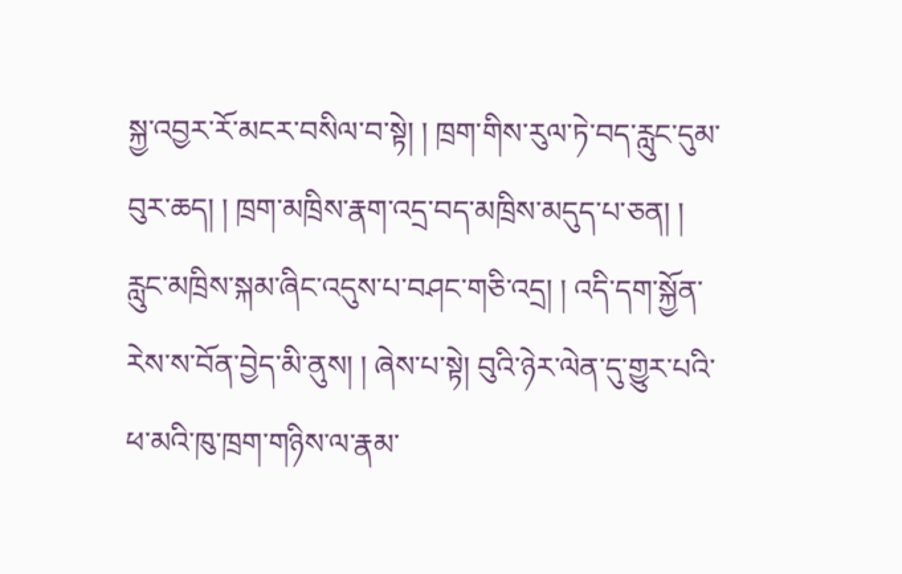སྐྱ་འབྱར་རོ་མངར་བསིལ་བ་སྟེ། ། ཁྲག་གིས་རུལ་ཏེ་བད་རླུང་དུམ་བུར་ཆད། ། ཁྲག་མཁྲིས་རྣག་འདྲ་བད་མཁྲིས་མདུད་པ་ཅན། ། རླུང་མཁྲིས་སྐམ་ཞིང་འདུས་པ་བཤང་གཅི་འདྲ། ། འདི་དག་སྐྱོན་རེས་ས་བོན་བྱེད་མི་ནུས། ། ཞེས་པ་སྟེ། བུའི་ཉེར་ལེན་དུ་གྱུར་པའི་ཕ་མའི་ཁུ་ཁྲག་གཉིས་ལ་རྣམ་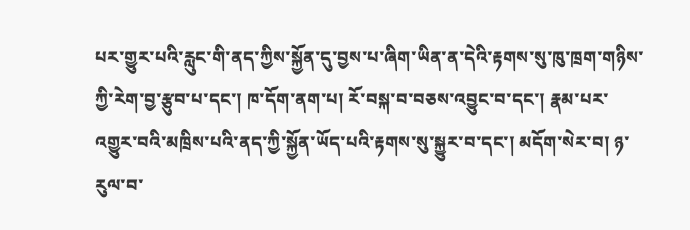པར་གྱུར་པའི་རླུང་གི་ནད་ཀྱིས་སྐྱོན་དུ་བྱས་པ་ཞིག་ཡིན་ན་དེའི་རྟགས་སུ་ཁུ་ཁྲག་གཉིས་ཀྱི་རེག་བྱ་རྩུབ་པ་དང་། ཁ་དོག་ནག་པ། རོ་བསྐ་བ་བཅས་འབྱུང་བ་དང་། རྣམ་པར་འགྱུར་བའི་མཁྲིས་པའི་ནད་ཀྱི་སྐྱོན་ཡོད་པའི་རྟགས་སུ་སྐྱུར་བ་དང་། མདོག་སེར་བ། ཉ་རུལ་བ་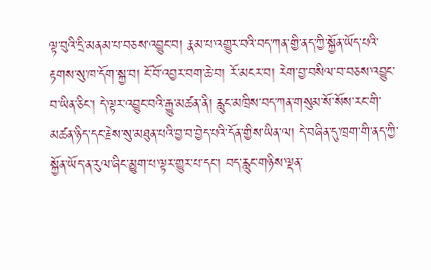ལྟ་བུའི་དྲི་མནམ་པ་བཅས་འབྱུང་བ། རྣམ་པ་འགྱུར་བའི་བད་ཀན་གྱི་ནད་ཀྱི་སྐྱོན་ཡོད་པའི་རྟགས་སུ་ཁ་དོག་སྐྱ་བ། ངོ་བོ་འབྱར་བག་ཆེ་བ། རོ་མངར་བ། རེག་བྱ་བསིལ་བ་བཅས་འབྱུང་བ་ཡིན་ཅིང་། དེ་ལྟར་འབྱུང་བའི་རྒྱུ་མཚན་ནི། རླུང་མཁྲིས་བད་ཀན་གསུམ་སོ་སོས་རང་གི་མཚན་ཉིད་དང་རྗེས་སུ་མཐུན་པའི་བྱ་བ་བྱེད་པའི་དོན་གྱིས་ཡིན་ལ། དེ་བཞིན་དུ་ཁྲག་གི་ནད་ཀྱི་སྐྱོན་ཡོད་ན་རུལ་ཞིང་མྱུག་པ་ལྟར་གྱུར་པ་དང་། བད་རླུང་གཉིས་ལྡན་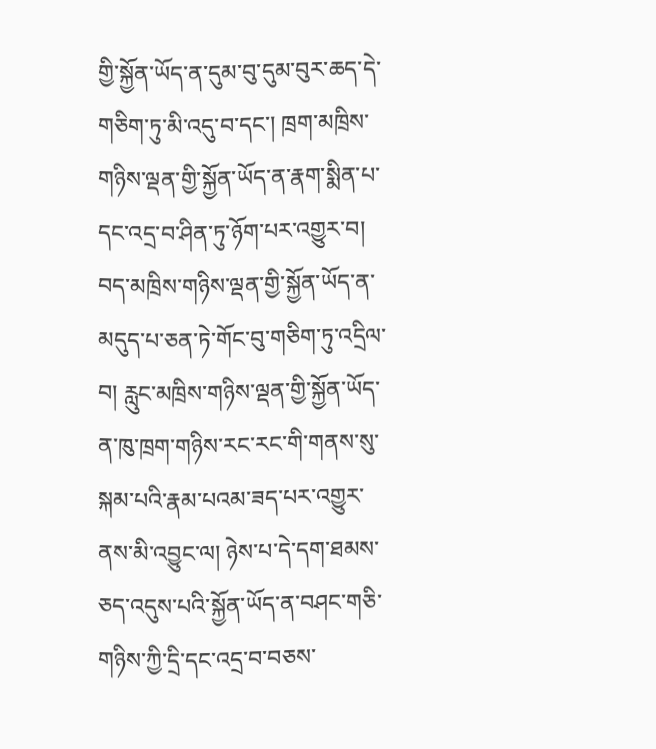གྱི་སྐྱོན་ཡོད་ན་དུམ་བུ་དུམ་བུར་ཆད་དེ་གཅིག་ཏུ་མི་འདུ་བ་དང་། ཁྲག་མཁྲིས་གཉིས་ལྡན་གྱི་སྐྱོན་ཡོད་ན་རྣག་སྨིན་པ་དང་འདྲ་བ་ཤིན་ཏུ་ཉོག་པར་འགྱུར་བ། བད་མཁྲིས་གཉིས་ལྡན་གྱི་སྐྱོན་ཡོད་ན་མདུད་པ་ཅན་ཏེ་གོང་བུ་གཅིག་ཏུ་འདྲིལ་བ། རླུང་མཁྲིས་གཉིས་ལྡན་གྱི་སྐྱོན་ཡོད་ན་ཁུ་ཁྲག་གཉིས་རང་རང་གི་གནས་སུ་སྐམ་པའི་རྣམ་པའམ་ཟད་པར་འགྱུར་ནས་མི་འབྱུང་ལ། ཉེས་པ་དེ་དག་ཐམས་ཅད་འདུས་པའི་སྐྱོན་ཡོད་ན་བཤང་གཅི་གཉིས་ཀྱི་དྲི་དང་འདྲ་བ་བཅས་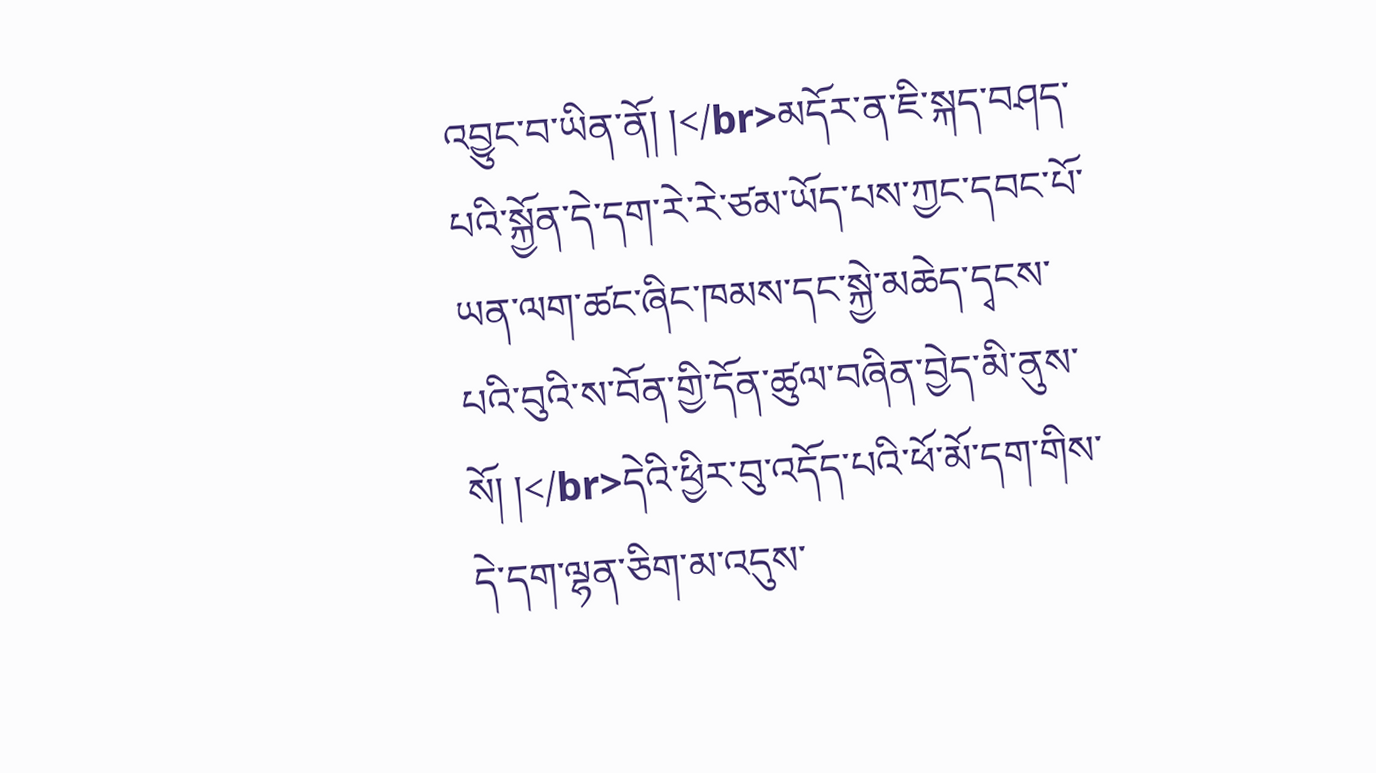འབྱུང་བ་ཡིན་ནོ། །</br>མདོར་ན་ཇི་སྐད་བཤད་པའི་སྐྱོན་དེ་དག་རེ་རེ་ཙམ་ཡོད་པས་ཀྱང་དབང་པོ་ཡན་ལག་ཚང་ཞིང་ཁམས་དང་སྐྱེ་མཆེད་དྭངས་པའི་བུའི་ས་བོན་གྱི་དོན་ཚུལ་བཞིན་བྱེད་མི་ནུས་སོ། །</br>དེའི་ཕྱིར་བུ་འདོད་པའི་ཕོ་མོ་དག་གིས་དེ་དག་ལྷན་ཅིག་མ་འདུས་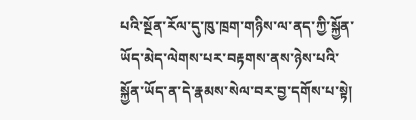པའི་སྔོན་རོལ་དུ་ཁུ་ཁྲག་གཉིས་ལ་ནད་ཀྱི་སྐྱོན་ཡོད་མེད་ལེགས་པར་བརྟགས་ནས་ཉེས་པའི་སྐྱོན་ཡོད་ན་དེ་རྣམས་སེལ་བར་བྱ་དགོས་པ་སྟེ།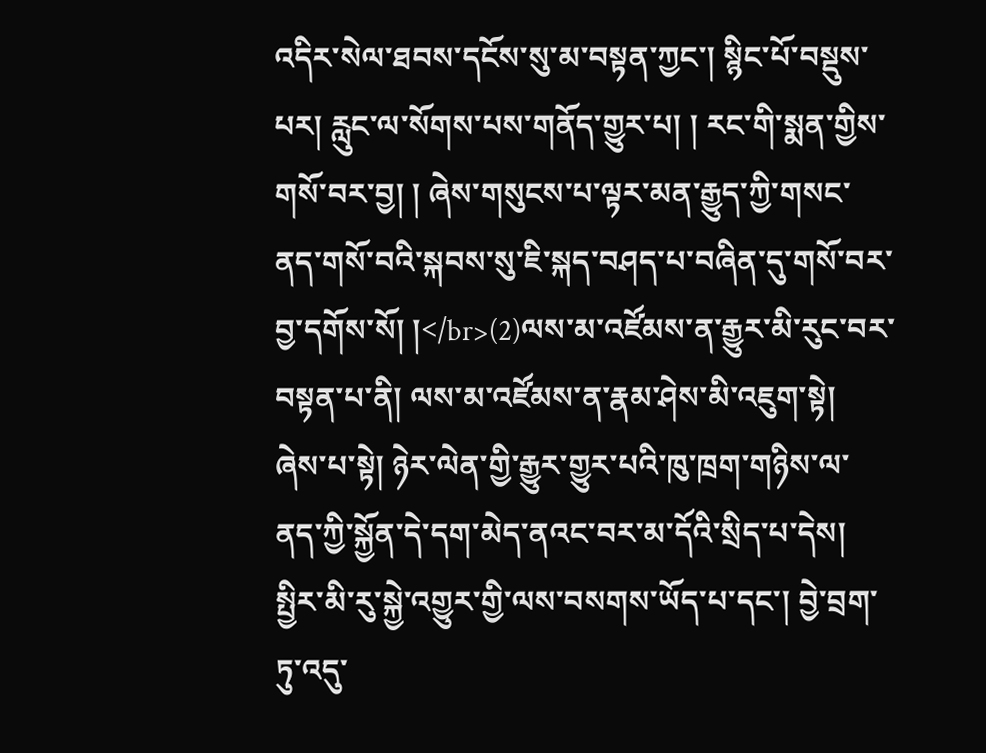འདིར་སེལ་ཐབས་དངོས་སུ་མ་བསྟན་ཀྱང་། སྙིང་པོ་བསྡུས་པར། རླུང་ལ་སོགས་པས་གནོད་གྱུར་པ། ། རང་གི་སྨན་གྱིས་གསོ་བར་བྱ། ། ཞེས་གསུངས་པ་ལྟར་མན་རྒྱུད་ཀྱི་གསང་ནད་གསོ་བའི་སྐབས་སུ་ཇི་སྐད་བཤད་པ་བཞིན་དུ་གསོ་བར་བྱ་དགོས་སོ། །</br>(2)ལས་མ་འཛོམས་ན་རྒྱུར་མི་རུང་བར་བསྟན་པ་ནི། ལས་མ་འཛོམས་ན་རྣམ་ཤེས་མི་འཇུག་སྟེ། ཞེས་པ་སྟེ། ཉེར་ལེན་གྱི་རྒྱུར་གྱུར་པའི་ཁུ་ཁྲག་གཉིས་ལ་ནད་ཀྱི་སྐྱོན་དེ་དག་མེད་ནའང་བར་མ་དོའི་སྲིད་པ་དེས། སྤྱིར་མི་རུ་སྐྱེ་འགྱུར་གྱི་ལས་བསགས་ཡོད་པ་དང་། བྱེ་བྲག་ཏུ་འདུ་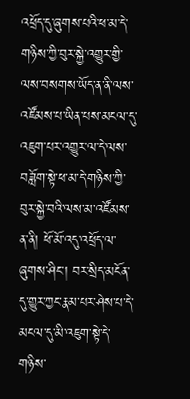འཕྲོད་དུ་ཞུགས་པའི་ཕ་མ་དེ་གཉིས་ཀྱི་བུར་སྐྱེ་འགྱུར་གྱི་ལས་བསགས་ཡོད་ན་ནི་ལས་འཛོམས་པ་ཡིན་པས་མངལ་དུ་འཇུག་པར་འགྱུར་ལ་དེ་ལས་བཟློག་སྟེ་ཕ་མ་དེ་གཉིས་ཀྱི་བུར་སྐྱེ་བའི་ལས་མ་འཛོམས་ན་ནི། ཕོ་མོ་འདུ་འཕྲོད་ལ་ཞུགས་ཤིང་། བར་སྲིད་མངོན་དུ་གྱུར་ཀྱང་རྣམ་པར་ཤེས་པ་དེ་མངལ་དུ་མི་འཇུག་སྟེ་དེ་གཉིས་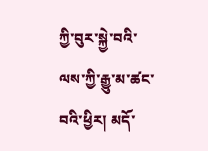ཀྱི་བུར་སྐྱེ་བའི་ལས་ཀྱི་རྒྱུ་མ་ཚང་བའི་ཕྱིར། མདོ་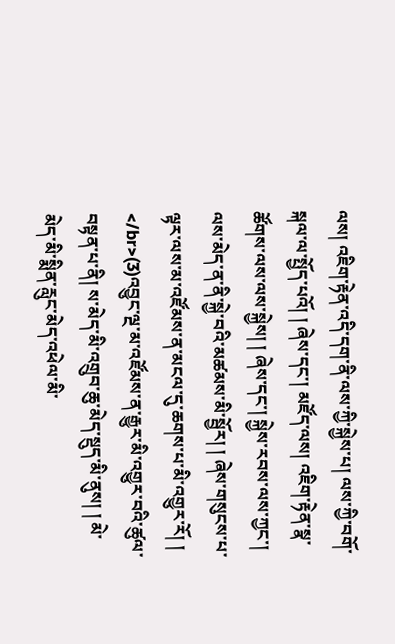ལས། འཇིག་རྟེན་འདི་དག་ནི་ལས་ཀྱི་སྐྱེས་པ། ལས་ཀྱི་བགོ་སྐལ་ལ་སྤྱོད་པའོ། ། ཞེས་དང་། མཛོད་ལས། འཇིག་རྟེན་སྣ་ཚོགས་ལས་ལས་སྐྱེས། ། ཞེས་དང་། སྐྱེས་རབས་ལས་ཀྱང་། ལས་མེད་ན་ནི་སྐྱེ་བའི་མཚམས་མི་སྦྱོར། ། ཞེས་གསུངས་པ་ལྟར་ལས་མ་འཛོམས་ན་མངལ་དུ་ཆགས་པ་མི་འགྱུར་རོ། ། </br>(3)འབྱུང་ལྔ་མ་འཛོམས་ན་རྒྱུར་མི་འགྱུར་བའི་ཚུལ་བསྟན་པ་ནི། ས་མེད་མི་འགྲུབ་ཆུ་མེད་སྡུད་མི་ནུས། ། མེ་མེད་མི་སྨིན་རླུང་མེད་འཕེལ་མི་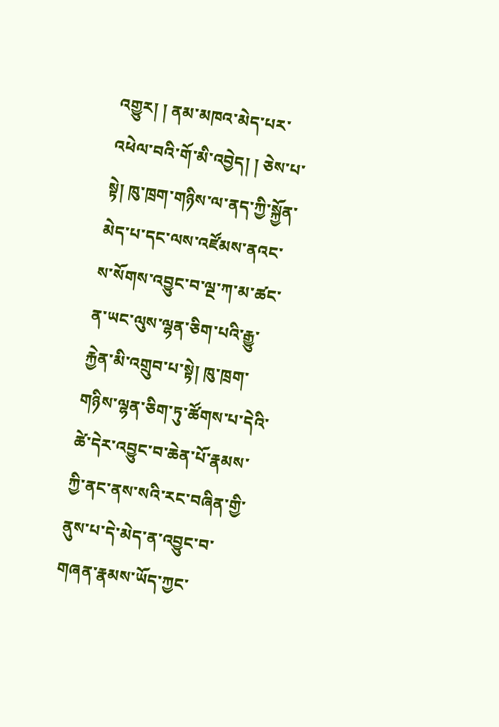འགྱུར། ། ནམ་མཁའ་མེད་པར་འཕེལ་བའི་གོ་མི་འབྱེད། ། ཅེས་པ་སྟེ། ཁུ་ཁྲག་གཉིས་ལ་ནད་ཀྱི་སྐྱོན་མེད་པ་དང་ལས་འཛོམས་ནའང་ས་སོགས་འབྱུང་བ་ལྔ་ཀ་མ་ཚང་ན་ཡང་ལུས་ལྷན་ཅིག་པའི་རྒྱུ་རྐྱེན་མི་འགྲུབ་པ་སྟེ། ཁུ་ཁྲག་གཉིས་ལྷན་ཅིག་ཏུ་ཚོགས་པ་དེའི་ཚེ་དེར་འབྱུང་བ་ཆེན་པོ་རྣམས་ཀྱི་ནང་ནས་སའི་རང་བཞིན་གྱི་ནུས་པ་དེ་མེད་ན་འབྱུང་བ་གཞན་རྣམས་ཡོད་ཀྱང་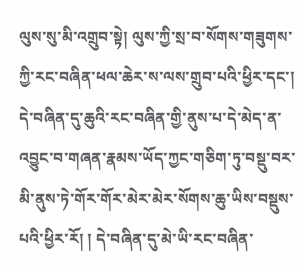ལུས་སུ་མི་འགྲུབ་སྟེ། ལུས་ཀྱི་སྲ་བ་སོགས་གཟུགས་ཀྱི་རང་བཞིན་ཕལ་ཆེར་ས་ལས་གྲུབ་པའི་ཕྱིར་དང་། དེ་བཞིན་དུ་ཆུའི་རང་བཞིན་གྱི་ནུས་པ་དེ་མེད་ན་འབྱུང་བ་གཞན་རྣམས་ཡོད་ཀྱང་གཅིག་ཏུ་བསྡུ་བར་མི་ནུས་ཏེ་གོར་གོར་མེར་མེར་སོགས་ཆུ་ཡིས་བསྡུས་པའི་ཕྱིར་རོ། ། དེ་བཞིན་དུ་མེ་ཡི་རང་བཞིན་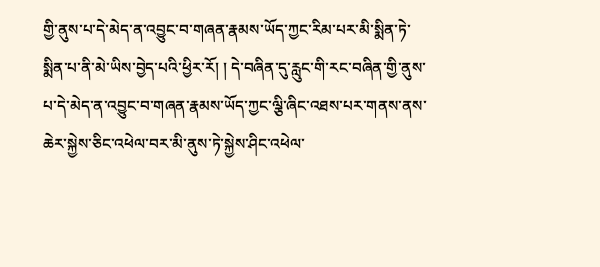གྱི་ནུས་པ་དེ་མེད་ན་འབྱུང་བ་གཞན་རྣམས་ཡོད་ཀྱང་རིམ་པར་མི་སྨིན་ཏེ་སྨིན་པ་ནི་མེ་ཡིས་བྱེད་པའི་ཕྱིར་རོ། ། དེ་བཞིན་དུ་རླུང་གི་རང་བཞིན་གྱི་ནུས་པ་དེ་མེད་ན་འབྱུང་བ་གཞན་རྣམས་ཡོད་ཀྱང་ལྕི་ཞིང་འཐས་པར་གནས་ནས་ཆེར་སྐྱེས་ཅིང་འཕེལ་བར་མི་ནུས་ཏེ་སྐྱེས་ཤིང་འཕེལ་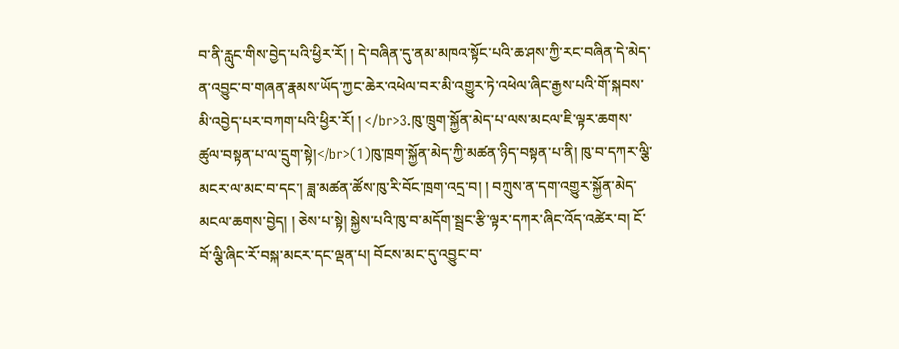བ་ནི་རླུང་གིས་བྱེད་པའི་ཕྱིར་རོ། ། དེ་བཞིན་དུ་ནམ་མཁའ་སྟོང་པའི་ཆ་ཤས་ཀྱི་རང་བཞིན་དེ་མེད་ན་འབྱུང་བ་གཞན་རྣམས་ཡོད་ཀྱང་ཆེར་འཕེལ་བར་མི་འགྱུར་ཏེ་འཕེལ་ཞིང་རྒྱས་པའི་གོ་སྐབས་མི་འབྱེད་པར་བཀག་པའི་ཕྱིར་རོ། ། </br>3.ཁུ་ཁྲུག་སྐྱོན་མེད་པ་ལས་མངལ་ཇི་ལྟར་ཆགས་ཚུལ་བསྟན་པ་ལ་དྲུག་སྟེ།</br>(1)ཁུ་ཁྲག་སྐྱོན་མེད་ཀྱི་མཚན་ཉིད་བསྟན་པ་ནི། ཁུ་བ་དཀར་ལྕི་མངར་ལ་མང་བ་དང་། ཟླ་མཚན་ཚོས་ཁུ་རི་བོང་ཁྲག་འདྲ་བ། ། བཀྲུས་ན་དག་འགྱུར་སྐྱོན་མེད་མངལ་ཆགས་བྱེད། ། ཅེས་པ་སྟེ། སྐྱེས་པའི་ཁུ་བ་མདོག་སྦྲང་རྩི་ལྟར་དཀར་ཞིང་འོད་འཚེར་བ། ངོ་བོ་ལྕི་ཞིང་རོ་བསྐ་མངར་དང་ལྡན་པ། བོངས་མང་དུ་འབྱུང་བ་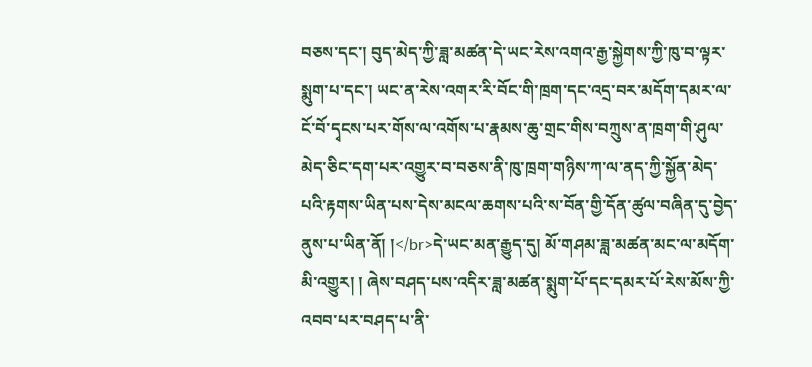བཅས་དང་། བུད་མེད་ཀྱི་ཟླ་མཚན་དེ་ཡང་རེས་འགའ་རྒྱ་སྐྱེགས་ཀྱི་ཁུ་བ་ལྟར་སྨུག་པ་དང་། ཡང་ན་རེས་འགར་རི་བོང་གི་ཁྲག་དང་འདྲ་བར་མདོག་དམར་ལ་ངོ་བོ་དྭངས་པར་གོས་ལ་འགོས་པ་རྣམས་ཆུ་གྲང་གིས་བཀྲུས་ན་ཁྲག་གི་ཤུལ་མེད་ཅིང་དག་པར་འགྱུར་བ་བཅས་ནི་ཁུ་ཁྲག་གཉིས་ཀ་ལ་ནད་ཀྱི་སྐྱོན་མེད་པའི་རྟགས་ཡིན་པས་དེས་མངལ་ཆགས་པའི་ས་བོན་གྱི་དོན་ཚུལ་བཞིན་དུ་བྱེད་ནུས་པ་ཡིན་ནོ། །</br>དེ་ཡང་མན་རྒྱུད་དུ། མོ་གཤམ་ཟླ་མཚན་མང་ལ་མདོག་མི་འགྱུར། ། ཞེས་བཤད་པས་འདིར་ཟླ་མཚན་སྨུག་པོ་དང་དམར་པོ་རེས་མོས་ཀྱི་འབབ་པར་བཤད་པ་ནི་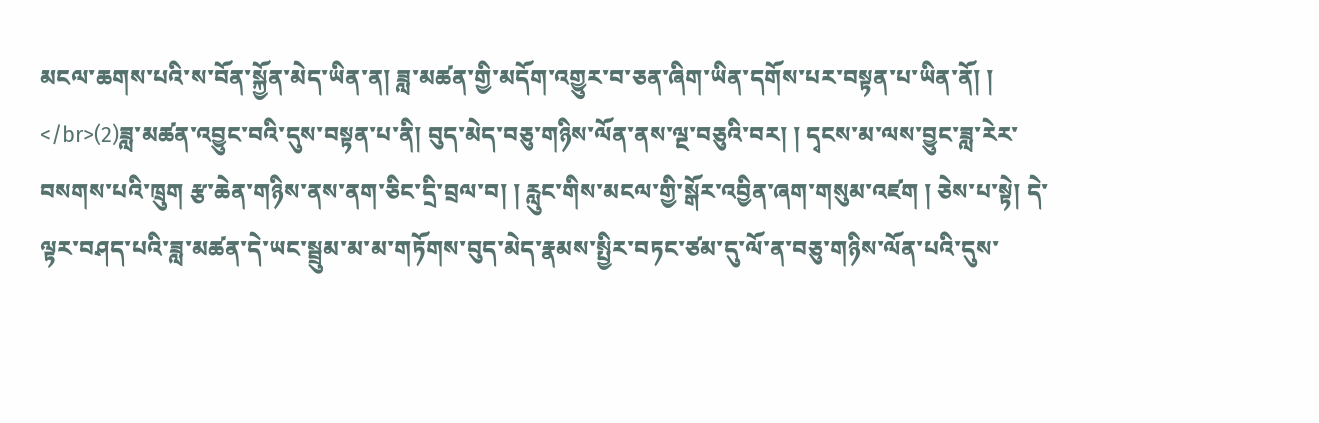མངལ་ཆགས་པའི་ས་བོན་སྐྱོན་མེད་ཡིན་ན། ཟླ་མཚན་གྱི་མདོག་འགྱུར་བ་ཅན་ཞིག་ཡིན་དགོས་པར་བསྟན་པ་ཡིན་ནོ། ། </br>(2)ཟླ་མཚན་འབྱུང་བའི་དུས་བསྟན་པ་ནི། བུད་མེད་བཅུ་གཉིས་ལོན་ནས་ལྔ་བཅུའི་བར། ། དྭངས་མ་ལས་བྱུང་ཟླ་རེར་བསགས་པའི་ཁྲུག རྩ་ཆེན་གཉིས་ནས་ནག་ཅིང་དྲི་བྲལ་བ། ། རླུང་གིས་མངལ་གྱི་སྒོར་འབྱིན་ཞག་གསུམ་འཛག ། ཅེས་པ་སྟེ། དེ་ལྟར་བཤད་པའི་ཟླ་མཚན་དེ་ཡང་སྦྲུམ་མ་མ་གཏོགས་བུད་མེད་རྣམས་སྤྱིར་བཏང་ཙམ་དུ་ལོ་ན་བཅུ་གཉིས་ལོན་པའི་དུས་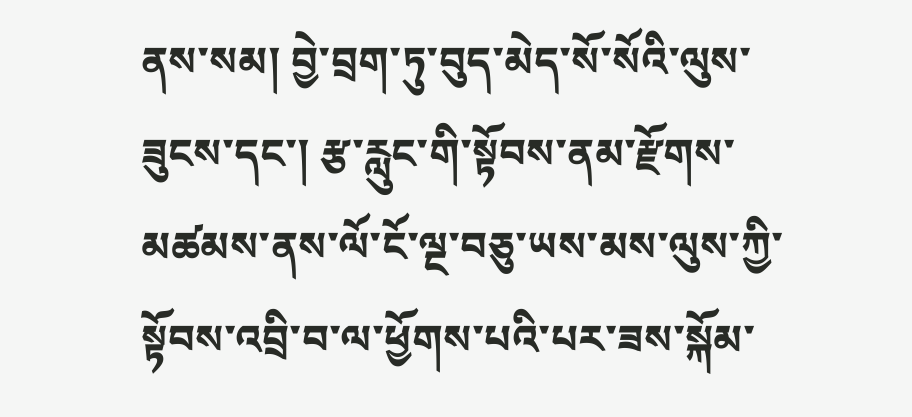ནས་སམ། བྱེ་བྲག་ཏུ་བུད་མེད་སོ་སོའི་ལུས་ཟུངས་དང་། རྩ་རླུང་གི་སྟོབས་ནམ་རྫོགས་མཚམས་ནས་ལོ་ངོ་ལྔ་བཅུ་ཡས་མས་ལུས་ཀྱི་སྟོབས་འབྲི་བ་ལ་ཕྱོགས་པའི་པར་ཟས་སྐོམ་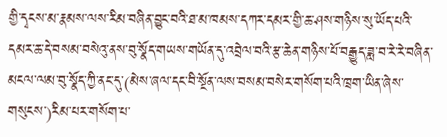གྱི་དྭངས་མ་རྣམས་ལས་རིམ་བཞིན་བྱུང་བའི་ཐ་མ་ཁམས་དཀར་དམར་གྱི་ཆ་ཤས་གཉིས་སུ་ཡོད་པའི་དམར་ཆ་དེ་བསམ་བསེའུ་ནས་བུ་སྣོད་གཡས་གཡོན་དུ་འབྲེལ་བའི་རྩ་ཆེན་གཉིས་པོ་བརྒྱུད་ཟླ་བ་རེ་རེ་བཞིན་མངལ་ལམ་བུ་སྣོད་ཀྱི་ནང་དུ་(མེས་ཞལ་དང་བི་སྔོན་ལས་བསམ་བསེར་གསོག་པའི་ཁྲག་ཡིན་ཞེས་གསུངས་)རིམ་པར་གསོག་པ་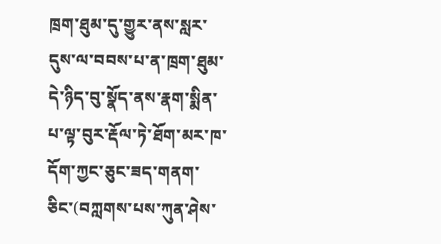ཁྲག་ཐུམ་དུ་གྱུར་ནས་སླར་དུས་ལ་བབས་པ་ན་ཁྲག་ཐུམ་དེ་ཉིད་བུ་སྣོད་ནས་རྣག་སྨིན་པ་ལྟ་བུར་རྡོལ་ཏེ་ཐོག་མར་ཁ་དོག་ཀྱང་ཅུང་ཟད་གནག་ཅིང་(བཀླགས་པས་ཀུན་ཤེས་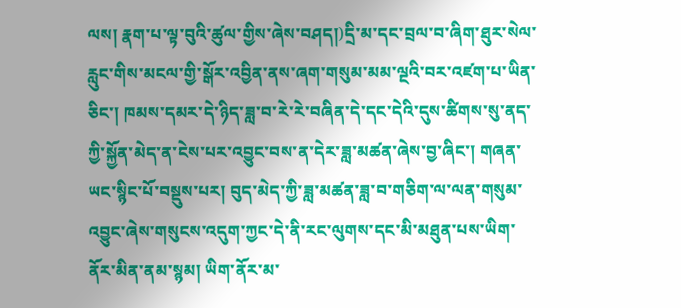ལས། རྣག་པ་ལྟ་བུའི་ཚུལ་གྱིས་ཞེས་བཤད།)དྲི་མ་དང་བྲལ་བ་ཞིག་ཐུར་སེལ་རླུང་གིས་མངལ་གྱི་སྒོར་འབྱིན་ནས་ཞག་གསུམ་མམ་ལྔའི་བར་འཛག་པ་ཡིན་ཅིང་། ཁམས་དམར་དེ་ཉིད་ཟླ་བ་རེ་རེ་བཞིན་དེ་དང་དེའི་དུས་ཚིགས་སུ་ནད་ཀྱི་སྐྱོན་མེད་ན་ངེས་པར་འབྱུང་བས་ན་དེར་ཟླ་མཚན་ཞེས་བྱ་ཞིང་། གཞན་ཡང་སྙིང་པོ་བསྡུས་པར། བུད་མེད་ཀྱི་ཟླ་མཚན་ཟླ་བ་གཅིག་ལ་ལན་གསུམ་འབྱུང་ཞེས་གསུངས་འདུག་ཀྱང་དེ་ནི་རང་ལུགས་དང་མི་མཐུན་པས་ཡིག་ནོར་མིན་ནམ་སྙམ། ཡིག་ནོར་མ་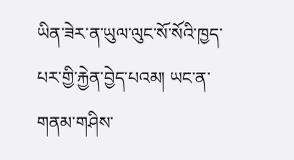ཡིན་ཟེར་ན་ཡུལ་ལུང་སོ་སོའི་ཁྱད་པར་གྱི་རྐྱེན་བྱེད་པའམ། ཡང་ན་གནམ་གཤིས་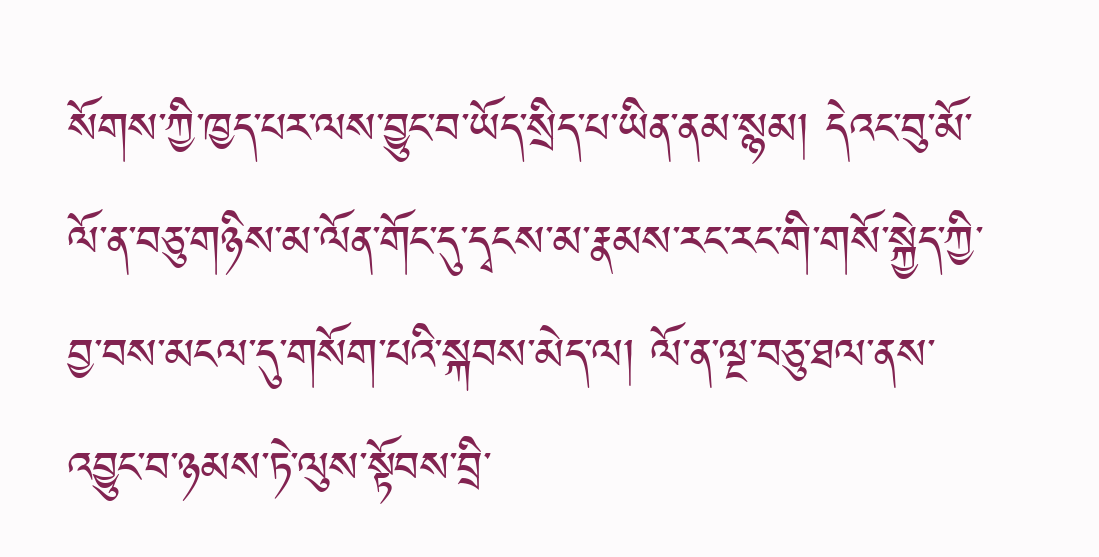སོགས་ཀྱི་ཁྱད་པར་ལས་བྱུང་བ་ཡོད་སྲིད་པ་ཡིན་ནམ་སྙམ། དེའང་བུ་མོ་ལོ་ན་བཅུ་གཉིས་མ་ལོན་གོང་དུ་དྭངས་མ་རྣམས་རང་རང་གི་གསོ་སྐྱེད་ཀྱི་བྱ་བས་མངལ་དུ་གསོག་པའི་སྐབས་མེད་ལ། ལོ་ན་ལྔ་བཅུ་ཐལ་ནས་འབྱུང་བ་ཉམས་ཏེ་ལུས་སྟོབས་བྲི་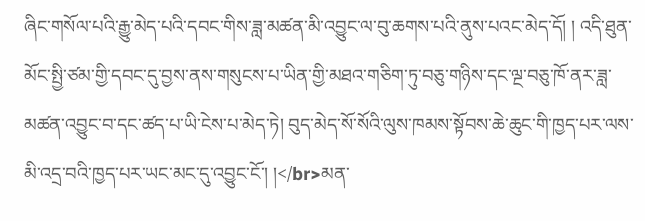ཞིང་གསོལ་པའི་རྒྱུ་མེད་པའི་དབང་གིས་ཟླ་མཚན་མི་འབྱུང་ལ་བུ་ཆགས་པའི་ནུས་པའང་མེད་དོ། ། འདི་ཐུན་མོང་སྤྱི་ཙམ་གྱི་དབང་དུ་བྱས་ནས་གསུངས་པ་ཡིན་གྱི་མཐའ་གཅིག་ཏུ་བཅུ་གཉིས་དང་ལྔ་བཅུ་ཁོ་ནར་ཟླ་མཚན་འབྱུང་བ་དང་ཚད་པ་ཡི་ངེས་པ་མེད་ཏེ། བུད་མེད་སོ་སོའི་ལུས་ཁམས་སྟོབས་ཆེ་ཆུང་གི་ཁྱད་པར་ལས་མི་འདྲ་བའི་ཁྱད་པར་ཡང་མང་དུ་འབྱུང་ངོ་། །</br>མན་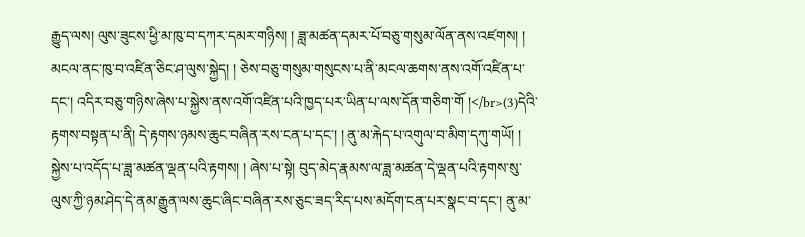རྒྱུད་ལས། ལུས་ཟུངས་ཕྱི་མ་ཁུ་བ་དཀར་དམར་གཉིས། ། ཟླ་མཚན་དམར་པོ་བཅུ་གསུམ་ལོན་ནས་འཛགས། ། མངལ་ནང་ཁུ་བ་འཛིན་ཅིང་ཤ་ལུས་སྐྱེད། ། ཅེས་བཅུ་གསུམ་གསུངས་པ་ནི་མངལ་ཆགས་ནས་འགོ་འཛིན་པ་དང་། འདིར་བཅུ་གཉིས་ཞེས་པ་སྐྱེས་ནས་འགོ་འཛིན་པའི་ཁྱད་པར་ཡིན་པ་ལས་དོན་གཅིག་གོ །</br>(3)དེའི་རྟགས་བསྟན་པ་ནི། དེ་རྟགས་ཉམས་ཆུང་བཞིན་རས་ངན་པ་དང་། ། ནུ་མ་རྐེད་པ་འགུལ་བ་མིག་དཀུ་གཡོ། ། སྐྱེས་པ་འདོད་པ་ཟླ་མཚན་ལྡན་པའི་རྟགས། ། ཞེས་པ་སྟེ། བུད་མེད་རྣམས་ལ་ཟླ་མཚན་དེ་ལྡན་པའི་རྟགས་སུ་ལུས་ཀྱི་ཉམ་ཤེད་དེ་ནམ་རྒྱུན་ལས་ཆུང་ཞིང་བཞིན་རས་ཅུང་ཟད་རིད་པས་མདོག་ངན་པར་སྣང་བ་དང་། ནུ་མ་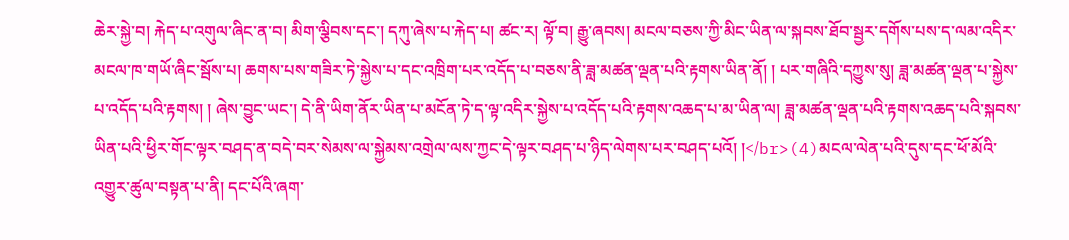ཆེར་སྐྱེ་བ། རྐེད་པ་འགུལ་ཞིང་ན་བ། མིག་ལྕིབས་དང་། དཀུ་ཞེས་པ་རྐེད་པ། ཚང་ར། ལྟོ་བ། རྒྱུ་ཞབས། མངལ་བཅས་ཀྱི་མིང་ཡིན་ལ་སྐབས་ཐོབ་སྦྱར་དགོས་པས་ད་ལམ་འདིར་མངལ་ཁ་གཡོ་ཞིང་སྦོས་པ། ཆགས་པས་གཟིར་ཏེ་སྐྱེས་པ་དང་འཁྲིག་པར་འདོད་པ་བཅས་ནི་ཟླ་མཚན་ལྡན་པའི་རྟགས་ཡིན་ནོ། ། པར་གཞིའི་དཀྱུས་སུ། ཟླ་མཚན་ལྡན་པ་སྐྱེས་པ་འདོད་པའི་རྟགས། ། ཞེས་བྱུང་ཡང་། དེ་ནི་ཡིག་ནོར་ཡིན་པ་མངོན་ཏེ་ད་ལྟ་འདིར་སྐྱེས་པ་འདོད་པའི་རྟགས་འཆད་པ་མ་ཡིན་ལ། ཟླ་མཚན་ལྡན་པའི་རྟགས་འཆད་པའི་སྐབས་ཡིན་པའི་ཕྱིར་གོང་ལྟར་བཤད་ན་བདེ་བར་སེམས་ལ་སྐྱེམས་འགྲེལ་ལས་ཀྱང་དེ་ལྟར་བཤད་པ་ཉིད་ལེགས་པར་བཤད་པའོ། །</br>(4)མངལ་ལེན་པའི་དུས་དང་ཕོ་མོའི་འགྱུར་ཚུལ་བསྟན་པ་ནི། དང་པོའི་ཞག་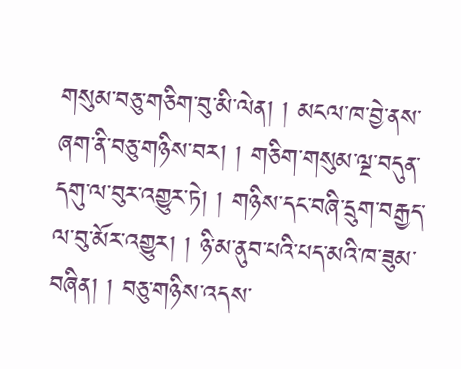གསུམ་བཅུ་གཅིག་བུ་མི་ལེན། ། མངལ་ཁ་བྱེ་ནས་ཞག་ནི་བཅུ་གཉིས་བར། ། གཅིག་གསུམ་ལྔ་བདུན་དགུ་ལ་བུར་འགྱུར་ཏེ། ། གཉིས་དང་བཞི་དྲུག་བརྒྱད་ལ་བུ་མོར་འགྱུར། ། ཉི་མ་ནུབ་པའི་པད་མའི་ཁ་ཟུམ་བཞིན། ། བཅུ་གཉིས་འདས་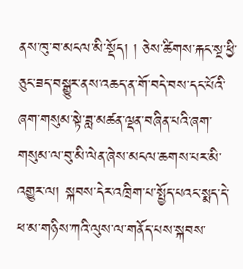ནས་ཁུ་བ་མངལ་མི་སྡོད། ། ཅེས་ཚིགས་རྐང་སྔ་ཕྱི་ཅུང་ཟད་བསྒྱུར་ནས་འཆད་ན་གོ་བདེ་བས་དང་པོའི་ཞག་གསུམ་སྟེ་ཟླ་མཚན་ལྡན་བཞིན་པའི་ཞག་གསུམ་ལ་བུ་མི་ལེན་ཞེས་མངལ་ཆགས་པར་མི་འགྱུར་ལ། སྐབས་དེར་འཁྲིག་པ་སྤྱོད་པའང་སྨད་དེ་ཕ་མ་གཉིས་ཀའི་ལུས་ལ་གནོད་པས་སྐབས་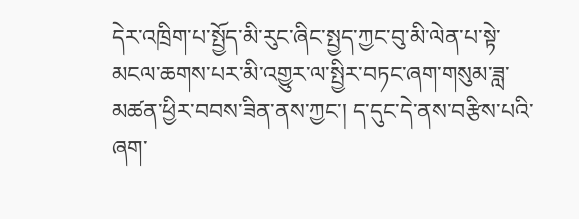དེར་འཁྲིག་པ་སྤྱོད་མི་རུང་ཞིང་སྤྱད་ཀྱང་བུ་མི་ལེན་པ་སྟེ་མངལ་ཆགས་པར་མི་འགྱུར་ལ་སྤྱིར་བཏང་ཞག་གསུམ་ཟླ་མཚན་ཕྱིར་བབས་ཟིན་ནས་ཀྱང་། ད་དུང་དེ་ནས་བརྩིས་པའི་ཞག་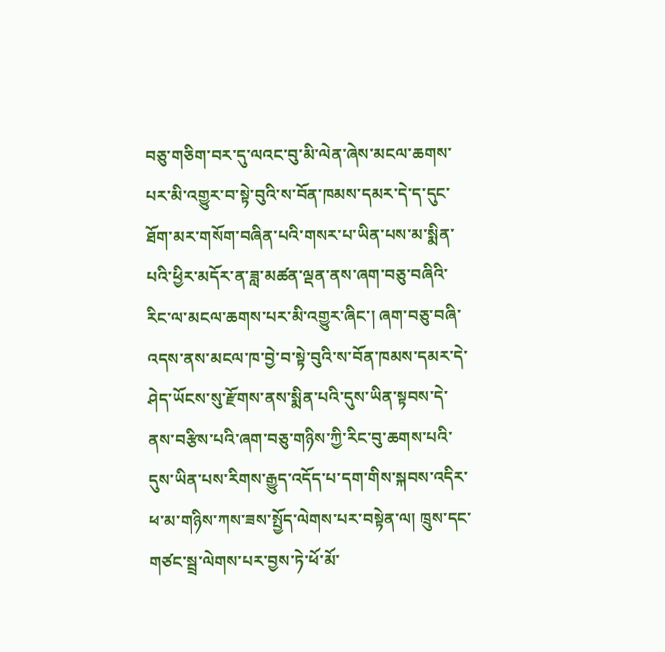བཅུ་གཅིག་བར་དུ་ལའང་བུ་མི་ལེན་ཞེས་མངལ་ཆགས་པར་མི་འགྱུར་བ་སྟེ་བུའི་ས་བོན་ཁམས་དམར་དེ་ད་དུང་ཐོག་མར་གསོག་བཞིན་པའི་གསར་པ་ཡིན་པས་མ་སྨིན་པའི་ཕྱིར་མདོར་ན་ཟླ་མཚན་ལྡན་ནས་ཞག་བཅུ་བཞིའི་རིང་ལ་མངལ་ཆགས་པར་མི་འགྱུར་ཞིང་། ཞག་བཅུ་བཞི་འདས་ནས་མངལ་ཁ་བྱེ་བ་སྟེ་བུའི་ས་བོན་ཁམས་དམར་དེ་ཤེད་ཡོངས་སུ་རྫོགས་ནས་སྨིན་པའི་དུས་ཡིན་སྟབས་དེ་ནས་བརྩིས་པའི་ཞག་བཅུ་གཉིས་ཀྱི་རིང་བུ་ཆགས་པའི་དུས་ཡིན་པས་རིགས་རྒྱུད་འདོད་པ་དག་གིས་སྐབས་འདིར་ཕ་མ་གཉིས་ཀས་ཟས་སྤྱོད་ལེགས་པར་བསྟེན་ལ། ཁྲུས་དང་གཙང་སྦྲ་ལེགས་པར་བྱས་ཏེ་ཕོ་མོ་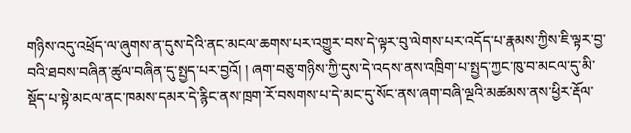གཉིས་འདུ་འཕྲོད་ལ་ཞུགས་ན་དུས་དེའི་ནང་མངལ་ཆགས་པར་འགྱུར་བས་དེ་ལྟར་བུ་ལེགས་པར་འདོད་པ་རྣམས་ཀྱིས་ཇི་ལྟར་བྱ་བའི་ཐབས་བཞིན་ཚུལ་བཞིན་དུ་སྤྱད་པར་བྱའོ། ། ཞག་བཅུ་གཉིས་ཀྱི་དུས་དེ་འདས་ནས་འཁྲིག་པ་སྤྱད་ཀྱང་ཁུ་བ་མངལ་དུ་མི་སྡོད་པ་སྟེ་མངལ་ནང་ཁམས་དམར་དེ་རྙིང་ནས་ཁྲག་རོ་བསགས་པ་དེ་མང་དུ་སོང་ནས་ཞག་བཞི་ལྔའི་མཚམས་ནས་ཕྱིར་རྡོལ་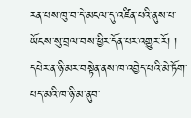རན་པས་ཁུ་བ་དེ་མངལ་དུ་འཛིན་པའི་ནུས་པ་ཡོངས་སུ་བྲལ་བས་ཕྱིར་དོན་པར་འགྱུར་རོ། ། དཔེར་ན་ཉི་མར་བསྟེན་ནས་ཁ་འབྱེད་པའི་མེ་ཏོག་པད་མའི་ཁ་ཉི་མ་ནུབ་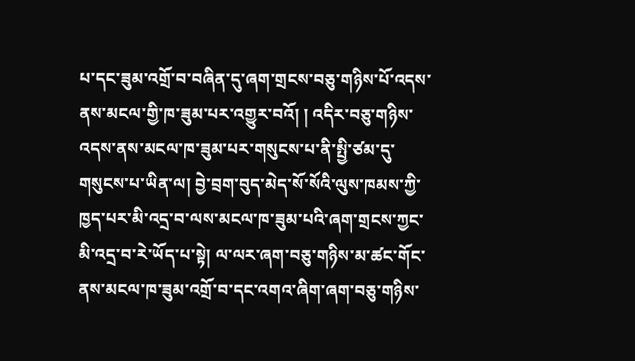པ་དང་ཟུམ་འགྲོ་བ་བཞིན་དུ་ཞག་གྲངས་བཅུ་གཉིས་པོ་འདས་ནས་མངལ་གྱི་ཁ་ཟུམ་པར་འགྱུར་བའོ། ། འདིར་བཅུ་གཉིས་འདས་ནས་མངལ་ཁ་ཟུམ་པར་གསུངས་པ་ནི་སྤྱི་ཙམ་དུ་གསུངས་པ་ཡིན་ལ། བྱེ་བྲག་བུད་མེད་སོ་སོའི་ལུས་ཁམས་ཀྱི་ཁྱད་པར་མི་འདྲ་བ་ལས་མངལ་ཁ་ཟུམ་པའི་ཞག་གྲངས་ཀྱང་མི་འདྲ་བ་རེ་ཡོད་པ་སྟེ། ལ་ལར་ཞག་བཅུ་གཉིས་མ་ཚང་གོང་ནས་མངལ་ཁ་ཟུམ་འགྲོ་བ་དང་འགའ་ཞིག་ཞག་བཅུ་གཉིས་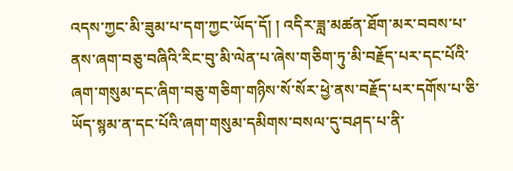འདས་ཀྱང་མི་ཟུམ་པ་དག་ཀྱང་ཡོད་དོ། ། འདིར་ཟླ་མཚན་ཐོག་མར་བབས་པ་ནས་ཞག་བཅུ་བཞིའི་རིང་བུ་མི་ལེན་པ་ཞེས་གཅིག་ཏུ་མི་བརྗོད་པར་དང་པོའི་ཞག་གསུམ་དང་ཞིག་བཅུ་གཅིག་གཉིས་སོ་སོར་ཕྱེ་ནས་བརྗོད་པར་དགོས་པ་ཅི་ཡོད་སྙམ་ན་དང་པོའི་ཞག་གསུམ་དམིགས་བསལ་དུ་བཤད་པ་ནི་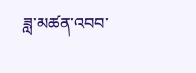ཟླ་མཚན་འབབ་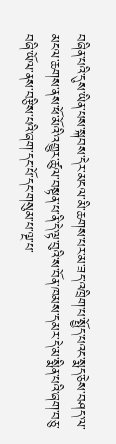བཞིན་པའི་དུས་ཡིན་པས་སྐབས་དེར་མངལ་མི་ཆགས་པར་མ་ཟད་འཁྲིག་པ་སྤྱོད་པའང་སྨད་ཅེས་བཤད་ལ་མངལ་ཆགས་ནས་ཕོ་མོའི་འགྱུར་ཚུལ་བསྟན་པ་ནི་དེ་ལྟ་བུའི་ས་བོན་ཁམས་དམར་དེ་མ་སྨིན་པའི་ཞག་བཅུ་བཞི་ཡོལ་ནས་བརྩིས་པའི་ཞག་དང་པོ་དང་གསུམ་པ་ལྔ་པ་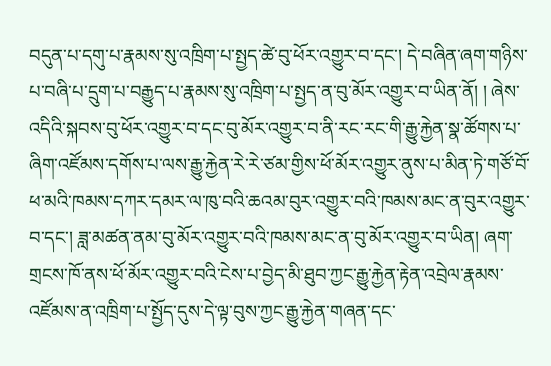བདུན་པ་དགུ་པ་རྣམས་སུ་འཁྲིག་པ་སྤྱད་ཚེ་བུ་ཕོར་འགྱུར་བ་དང་། དེ་བཞིན་ཞག་གཉིས་པ་བཞི་པ་དྲུག་པ་བརྒྱུད་པ་རྣམས་སུ་འཁྲིག་པ་སྤྱད་ན་བུ་མོར་འགྱུར་བ་ཡིན་ནོ། ། ཞེས་འདིའི་སྐབས་བུ་ཕོར་འགྱུར་བ་དང་བུ་མོར་འགྱུར་བ་ནི་རང་རང་གི་རྒྱུ་རྐྱེན་སྣ་ཚོགས་པ་ཞིག་འཛོམས་དགོས་པ་ལས་རྒྱུ་རྐྱེན་རེ་རེ་ཙམ་གྱིས་ཕོ་མོར་འགྱུར་ནུས་པ་མིན་ཏེ་གཙོ་བོ་ཕ་མའི་ཁམས་དཀར་དམར་ལ་ཁུ་བའི་ཆའམ་བུར་འགྱུར་བའི་ཁམས་མང་ན་བུར་འགྱུར་བ་དང་། ཟླ་མཚན་ནམ་བུ་མོར་འགྱུར་བའི་ཁམས་མང་ན་བུ་མོར་འགྱུར་བ་ཡིན། ཞག་གྲངས་ཁོ་ནས་ཕོ་མོར་འགྱུར་བའི་ངེས་པ་བྱེད་མི་ཐུབ་ཀྱང་རྒྱུ་རྐྱེན་རྟེན་འབྲེལ་རྣམས་འཛོམས་ན་འཁྲིག་པ་སྤྱོད་དུས་དེ་ལྟ་བུས་ཀྱང་རྒྱུ་རྐྱེན་གཞན་དང་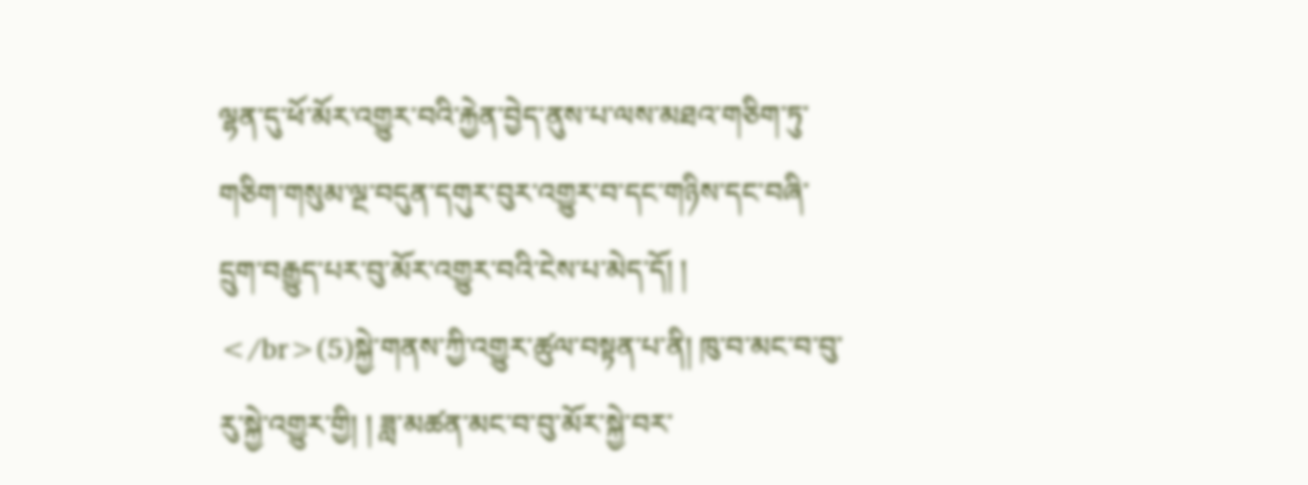ལྷན་དུ་ཕོ་མོར་འགྱུར་བའི་རྐྱེན་བྱེད་ནུས་པ་ལས་མཐའ་གཅིག་ཏུ་གཅིག་གསུམ་ལྔ་བདུན་དགུར་བུར་འགྱུར་བ་དང་གཉིས་དང་བཞི་དྲུག་བརྒྱུད་པར་བུ་མོར་འགྱུར་བའི་ངེས་པ་མེད་དོ། ། </br>(5)སྐྱེ་གནས་ཀྱི་འགྱུར་ཚུལ་བསྟན་པ་ནི། ཁུ་བ་མང་བ་བུ་རུ་སྐྱེ་འགྱུར་གྱི། ། ཟླ་མཚན་མང་བ་བུ་མོར་སྐྱེ་བར་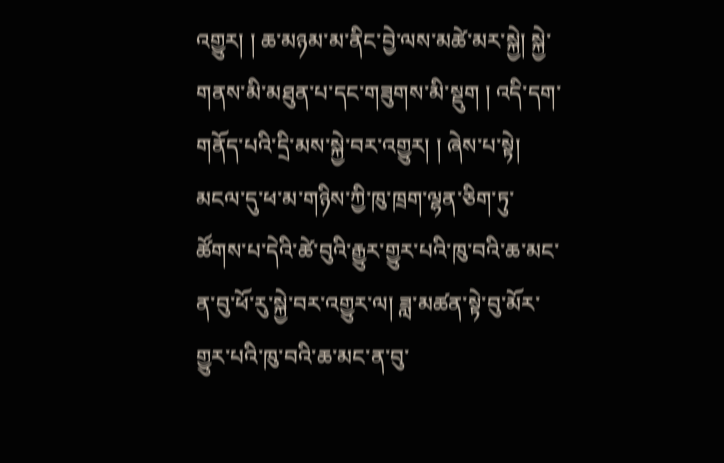འགྱུར། ། ཆ་མཉམ་མ་ནིང་བྱེ་ལས་མཚེ་མར་སྐྱེ། སྐྱེ་གནས་མི་མཐུན་པ་དང་གཟུགས་མི་སྡུག ། འདི་དག་གནོད་པའི་དྲི་མས་སྐྱེ་བར་འགྱུར། ། ཞེས་པ་སྟེ། མངལ་དུ་ཕ་མ་གཉིས་ཀྱི་ཁུ་ཁྲག་ལྷན་ཅིག་ཏུ་ཚོགས་པ་དེའི་ཚེ་བུའི་རྒྱུར་གྱུར་པའི་ཁུ་བའི་ཆ་མང་ན་བུ་ཕོ་རུ་སྐྱེ་བར་འགྱུར་ལ། ཟླ་མཚན་སྟེ་བུ་མོར་གྱུར་པའི་ཁུ་བའི་ཆ་མང་ན་བུ་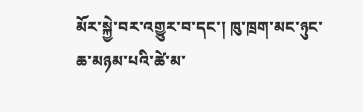མོར་སྐྱེ་བར་འགྱུར་བ་དང་། ཁུ་ཁྲག་མང་ཉུང་ཆ་མཉམ་པའི་ཚེ་མ་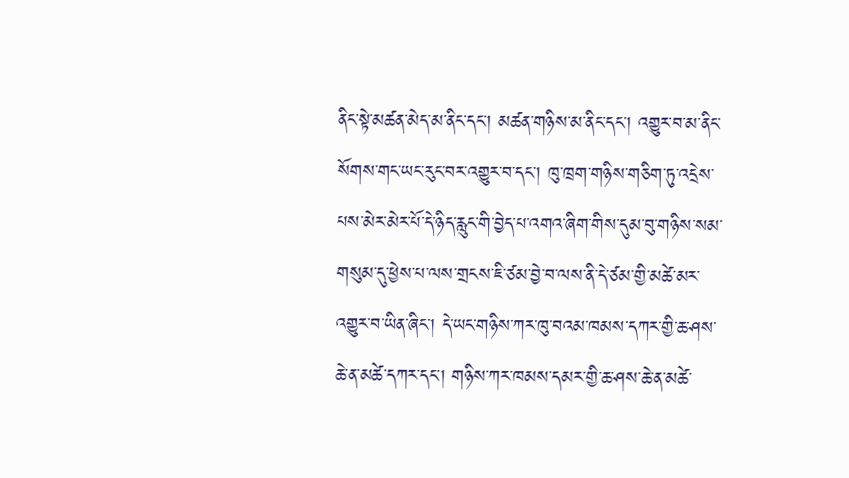ནིང་སྟེ་མཚན་མེད་མ་ནིང་དང་། མཚན་གཉིས་མ་ནིང་དང་། འགྱུར་བ་མ་ནིང་སོགས་གང་ཡང་རུང་བར་འགྱུར་བ་དང་། ཁུ་ཁྲག་གཉིས་གཅིག་ཏུ་འདྲེས་པས་མེར་མེར་པོ་དེ་ཉིད་རླུང་གི་བྱེད་པ་འགའ་ཞིག་གིས་དུམ་བུ་གཉིས་སམ་གསུམ་དུ་ཕྱེས་པ་ལས་གྲངས་ཇི་ཙམ་བྱེ་བ་ལས་ནི་དེ་ཙམ་གྱི་མཚེ་མར་འགྱུར་བ་ཡིན་ཞིང་། དེ་ཡང་གཉིས་ཀར་ཁུ་བའམ་ཁམས་དཀར་གྱི་ཆ་ཤས་ཆེ་ན་མཚེ་དཀར་དང་། གཉིས་ཀར་ཁམས་དམར་གྱི་ཆ་ཤས་ཆེ་ན་མཚེ་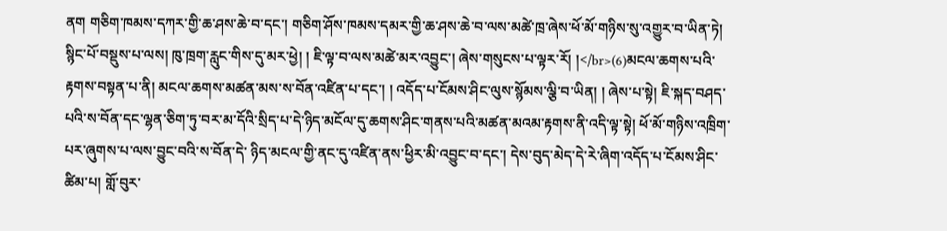ནག གཅིག་ཁམས་དཀར་གྱི་ཆ་ཤས་ཆེ་བ་དང་། གཅིག་ཤོས་ཁམས་དམར་གྱི་ཆ་ཤས་ཆེ་བ་ལས་མཚེ་ཁྲ་ཞེས་ཕོ་མོ་གཉིས་སུ་འགྱུར་བ་ཡིན་ཏེ། སྙིང་པོ་བསྡུས་པ་ལས། ཁུ་ཁྲག་རླུང་གིས་དུ་མར་ཕྱེ། ། ཇི་ལྟ་བ་ལས་མཚེ་མར་འབྱུང་། ཞེས་གསུངས་པ་ལྟར་རོ། །</br>(6)མངལ་ཆགས་པའི་རྟགས་བསྟན་པ་ནི། མངལ་ཆགས་མཚན་མས་ས་བོན་འཛིན་པ་དང་། ། འདོད་པ་ངོམས་ཤིང་ལུས་སྙོམས་ལྕི་བ་ཡིན། ། ཞེས་པ་སྟེ། ཇི་སྐད་བཤད་པའི་ས་བོན་དང་ལྷན་ཅིག་ཏུ་བར་མ་དོའི་སྲིད་པ་དེ་ཉིད་མངོལ་དུ་ཆགས་ཤིང་གནས་པའི་མཚན་མའམ་རྟགས་ནི་འདི་ལྟ་སྟེ། ཕོ་མོ་གཉིས་འཁྲིག་པར་ཞུགས་པ་ལས་བྱུང་བའི་ས་བོན་དེ་ ཉིད་མངལ་གྱི་ནང་དུ་འཛིན་ནས་ཕྱིར་མི་འབྱུང་བ་དང་། དེས་བུད་མེད་དེ་རེ་ཞིག་འདོད་པ་ངོམས་ཤིང་ཚིམ་པ། གློ་བུར་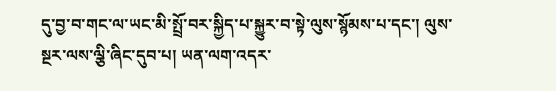དུ་བྱ་བ་གང་ལ་ཡང་མི་སྤྲོ་བར་སྐྱིད་པ་སྐྱུར་བ་སྟེ་ལུས་སྙོམས་པ་དང་། ལུས་སྔར་ལས་ལྕི་ཞིང་དུབ་པ། ཡན་ལག་འདར་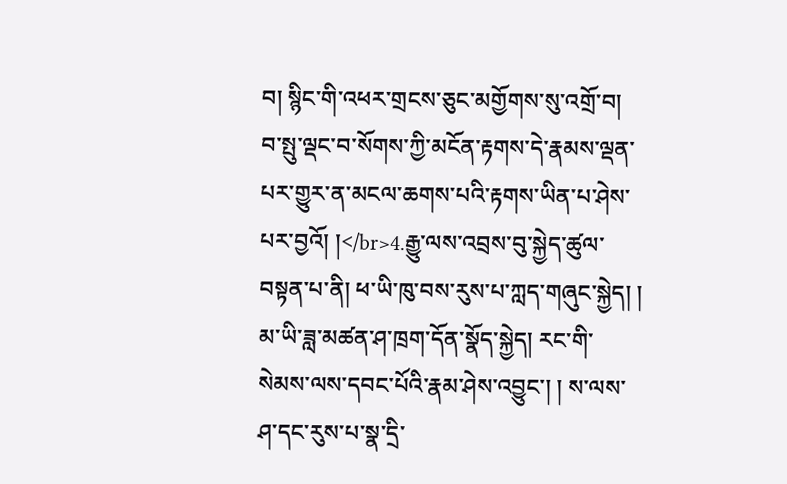བ། སྙིང་གི་འཕར་གྲངས་ཅུང་མགྱོགས་སུ་འགྲོ་བ། བ་སྤུ་ལྡང་བ་སོགས་ཀྱི་མངོན་རྟགས་དེ་རྣམས་ལྡན་པར་གྱུར་ན་མངལ་ཆགས་པའི་རྟགས་ཡིན་པ་ཤེས་པར་བྱའོ། །</br>4.རྒྱུ་ལས་འབྲས་བུ་སྐྱེད་ཚུལ་བསྟན་པ་ནི། ཕ་ཡི་ཁུ་བས་རུས་པ་ཀླད་གཞུང་སྐྱེད། ། མ་ཡི་ཟླ་མཚན་ཤ་ཁྲག་དོན་སྣོད་སྐྱེད། རང་གི་སེམས་ལས་དབང་པོའི་རྣམ་ཤེས་འབྱུང་། ། ས་ལས་ཤ་དང་རུས་པ་སྣ་དྲི་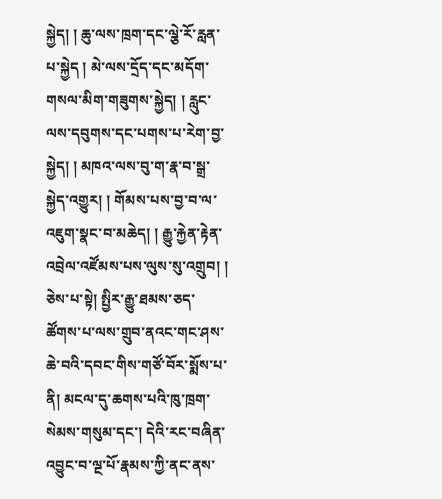སྐྱེད། ། ཆུ་ལས་ཁྲག་དང་ལྕེ་རོ་རླན་པ་སྐྱེད ། མེ་ལས་དྲོད་དང་མདོག་གསལ་མིག་གཟུགས་སྐྱེད། ། རླུང་ལས་དབུགས་དང་པགས་པ་རེག་བྱ་སྐྱེད། ། མཁའ་ལས་བུ་ག་རྣ་བ་སྒྲ་སྐྱེད་འགྱུར། ། གོམས་པས་བྱ་བ་ལ་འཇུག་སྣང་བ་མཆེད། ། རྒྱུ་རྐྱེན་རྟེན་འབྲེལ་འཛོམས་པས་ལུས་སུ་འགྲུབ། ། ཅེས་པ་སྟེ། སྤྱིར་རྒྱུ་ཐམས་ཅད་ཚོགས་པ་ལས་གྲུབ་ནའང་གང་ཤས་ཆེ་བའི་དབང་གིས་གཙོ་བོར་སྨོས་པ་ནི། མངལ་དུ་ཆགས་པའི་ཁུ་ཁྲག་སེམས་གསུམ་དང་། དེའི་རང་བཞིན་འབྱུང་བ་ལྔ་པོ་རྣམས་ཀྱི་ནང་ནས་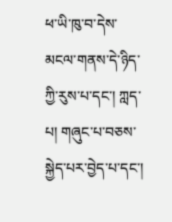ཕ་ཡི་ཁུ་བ་དེས་མངལ་གནས་དེ་ཉིད་ཀྱི་རུས་པ་དང་། ཀླད་པ། གཞུང་པ་བཅས་སྐྱེད་པར་བྱེད་པ་དང་།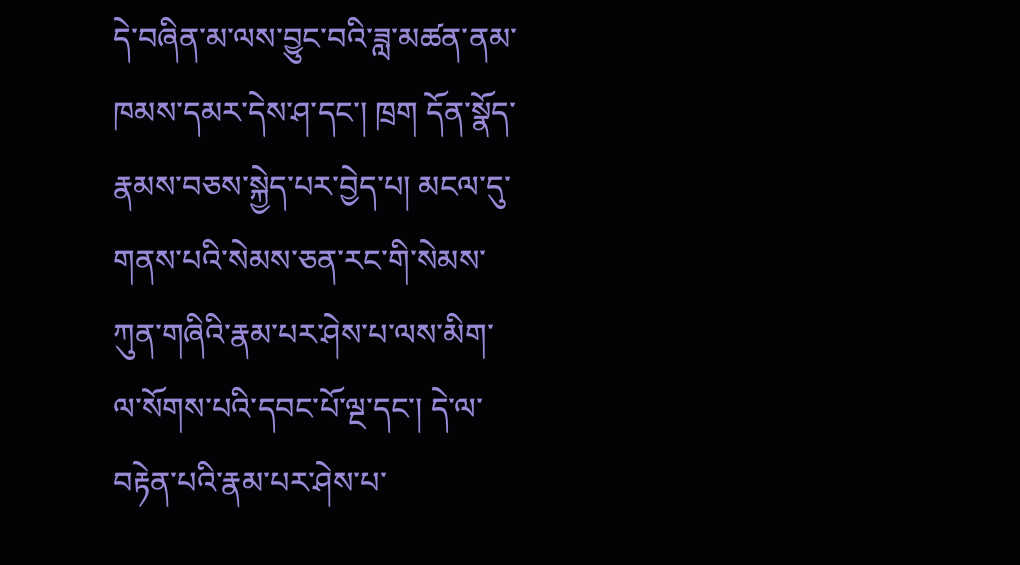དེ་བཞིན་མ་ལས་བྱུང་བའི་ཟླ་མཚན་ནམ་ཁམས་དམར་དེས་ཤ་དང་། ཁྲག དོན་སྣོད་རྣམས་བཅས་སྐྱེད་པར་བྱེད་པ། མངལ་དུ་གནས་པའི་སེམས་ཅན་རང་གི་སེམས་ཀུན་གཞིའི་རྣམ་པར་ཤེས་པ་ལས་མིག་ལ་སོགས་པའི་དབང་པོ་ལྔ་དང་། དེ་ལ་བརྟེན་པའི་རྣམ་པར་ཤེས་པ་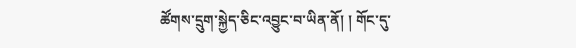ཚོགས་དྲུག་སྐྱེད་ཅིང་འབྱུང་བ་ཡིན་ནོ། ། གོང་དུ་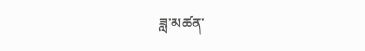ཟླ་མཚན་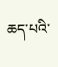ཆད་པའི་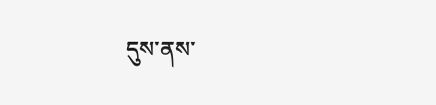དུས་ནས་